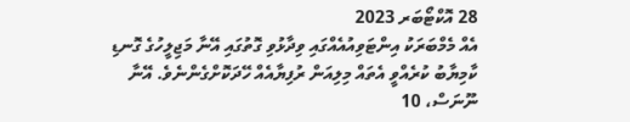28 އޮކްޓޯބަރ 2023
އެއް މެމްބަރަކު އިންޓަވިއުއެއްގައި ވިދާޅުވި ގޮތުގައި އޭނާ މަޖިލީހުގެ ގޮނޑި ކާމިޔާބު ކުރެއްވީ އެތައް މިލިއަން ރުފިޔާއެއް ހޭދަކޮށްގެންނެވެ. އޭނާ ނޫނަސް، 10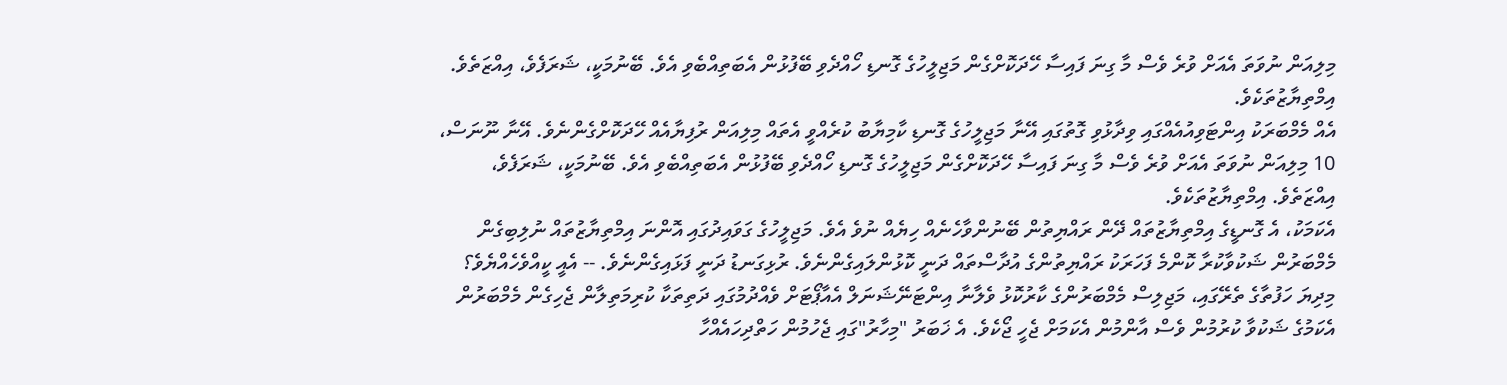މިލިއަން ނުވަތަ އެއަށް ވުރެ ވެސް މާ ގިނަ ފައިސާ ހޭދަކޮށްގެން މަޖިލީހުގެ ގޮނޑި ހޯއްދެވި ބޭފުޅުން އެބަތިއްބެވި އެވެ. ބޭނުމަކީ، ޝަރަފެވެ، އިއްޒަތެވެ. އިމްތިޔާޒުތަކެވެ.
އެއް މެމްބަރަކު އިންޓަވިއުއެއްގައި ވިދާޅުވި ގޮތުގައި އޭނާ މަޖިލީހުގެ ގޮނޑި ކާމިޔާބު ކުރެއްވީ އެތައް މިލިއަން ރުފިޔާއެއް ހޭދަކޮށްގެންނެވެ. އޭނާ ނޫނަސް، 10 މިލިއަން ނުވަތަ އެއަށް ވުރެ ވެސް މާ ގިނަ ފައިސާ ހޭދަކޮށްގެން މަޖިލީހުގެ ގޮނޑި ހޯއްދެވި ބޭފުޅުން އެބަތިއްބެވި އެވެ. ބޭނުމަކީ، ޝަރަފެވެ، އިއްޒަތެވެ. އިމްތިޔާޒުތަކެވެ.
އެކަމަކު، އެ ގޮނޑީގެ އިމްތިޔާޒުތައް ދޭން ރައްޔިތުން ބޭނުންވާހެނެއް ހިޔެއް ނުވެ އެވެ. މަޖިލީހުގެ ގަވައިދުގައި އޮންނަ އިމްތިޔާޒުތައް ނުލިބިގެން މެމްބަރުން ޝަކުވާކުރާ ކޮންމެ ފަހަރަކު ރައްޔިތުންގެ އުދާސްތައް ދަނީ ކޮޅުންލައިގެންނެވެ. ރުޅިގަނޑު ދަނީ ފަޅައިގެންނެވެ. -- އެއީ ކީއްވެހެއްޔެވެ؟
މިދިޔަ ހަފުތާގެ ތެރޭގައި، މަޖިލިސް މެމްބަރުންގެ ކާރުކޮޅު ވެލާނާ އިންޓަނޭޝަނަލް އެއާޕޯޓަށް ވެއްދުމުގައި ދަތިތަކާ ކުރިމަތިލާން ޖެހިގެން މެމްބަރުން އެކަމުގެ ޝަކުވާ ކުރުމުން ވެސް އާންމުން އެކަމަށް ޖެހީ ޖޯކެވެ. އެ ޚަބަރު "މިހާރު"ގައި ޖެހުމުން ހަތްދިހައެއްހާ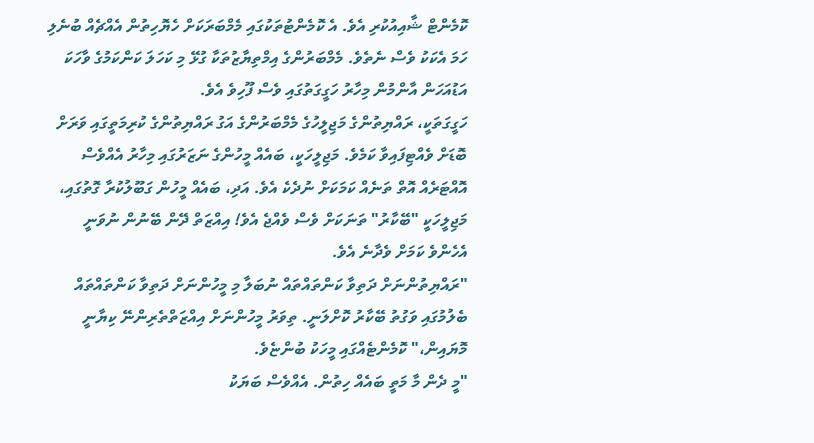ކޮމެންޓް ޝާއިއުކުރި އެވެ. އެ ކޮމެންޓުތަކުގައި މެމްބަރަކަށް ހެޔޮހިތުން އެއްޗެއް ބުނެލި ހަމަ އެކަކު ވެސް ނެތެވެ. މެމްބަރުންގެ އިމްތިޔާޒުތަކާ ގުޅޭ މި ކަހަލަ ކަންކަމުގެ ވާހަކަ އަޑުއަހަން އާންމުން މިހާރު ހަގީގަތުގައި ވެސް ފޫހިވެ އެވެ.
ހަގީގަތަކީ، ރައްޔިތުންގެ މަޖިލީހުގެ މެމްބަރުންގެ އަގު ރައްޔިތުންގެ ކުރިމަތީގައި ވަރަށް ބޮޑަށް ވެއްޓިފައިވާ ކަމެވެ. މަޖިލީހަކީ، ބައެއް މީހުންގެ ނަޒަރުގައި މިހާރު އެއްވެސް އޮއްޓަރެއް އޮތް ތަނެއް ކަމަކަށް ނުދެކެ އެވެ. އަދި، ބައެއް މީހުން ގަބޫލުކުރާ ގޮތުގައި، މަޖިލީހަކީ "ބޭކާރު" ތަނަކަށް ވެސް ވެއްޖެ އެވެ! އިއްޒަތް ދޭން ބޭނުން ނުވަނީ އެހެންވެ ކަމަށް ވެދާނެ އެވެ.
"ރައްޔިތުންނަށް ދަތިވާ ކަންތައްތައް ނުބަލާ މި މީހުންނަށް ދަތިވާ ކަންތައްތައް ބެލުމުގައި ވަގުތު ބޭކާރު ކޮށްލަނީ. ތިވަރު މީހުންނަށް އިއްޒަތްތެރިންނޭ ކިޔާނީ މޮޔައިން،" ކޮމެންޓެއްގައި މީހަކު ބުންޏެވެ.
"މީ ދެން މާ މަތީ ބައެއް ހިތުން. އެއްވެސް ބަޔަކު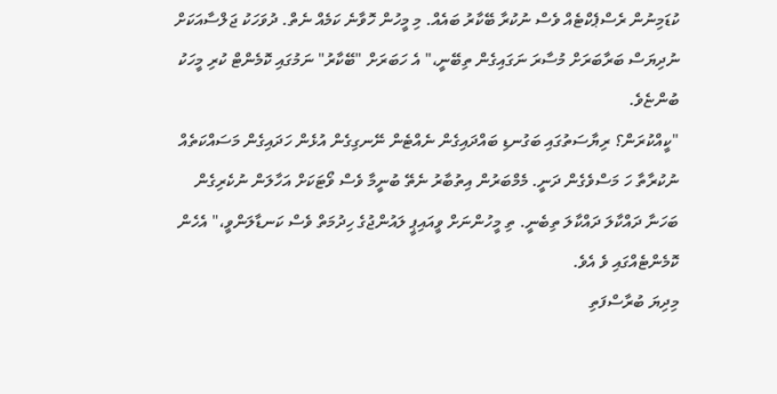ކުޑަމިނުން ރެސްޕެކްޓެއް ވެސް ނުކުރާ ބޭކާރު ބައެއް. މި މީހުން ހޮވާނެ ކަމެއް ނެތް. ދުވަހަކު ޖަލްސާއަކަށް ނުދިޔަސް ބަރާބަރަށް މުސާރަ ނަގައިގެން ތިބޭނީ،" އެ ހަބަރަށް "ބޭކާރު" ނަމުގައި ކޮމެންޓް ކުރި މީހަކު ބުންޏެވެ.
"ކީއްކުރަން؟ ރިޔާސަތުގައި ބަގުނޑި ބައްދައިގެން ނެއްޓެން ނޭނގިގެން އުޅެން ހަދައިގެން މަސައްކަތެއް ނުކުރާތާ ހަ މަސްވެގެން ދަނީ. މެމްބަރުން އިތުބާރު ނެތޭ ބުނީމާ ވެސް ވޯޓަކަށް އަހާލަން ނުކެރިގެން ބަހަނާ ދައްކާލަ ދައްކާލަ ތިބެނީ. ތި މީހުންނަށް ވީއައިޕީ ލައުންޖުގެ ހިދުމަތް ވެސް ކަނޑާލަންވީ،" އެހެން ކޮމެންޓެއްގައި ވެ އެވެ.
މިދިޔަ ބުރާސްފަތި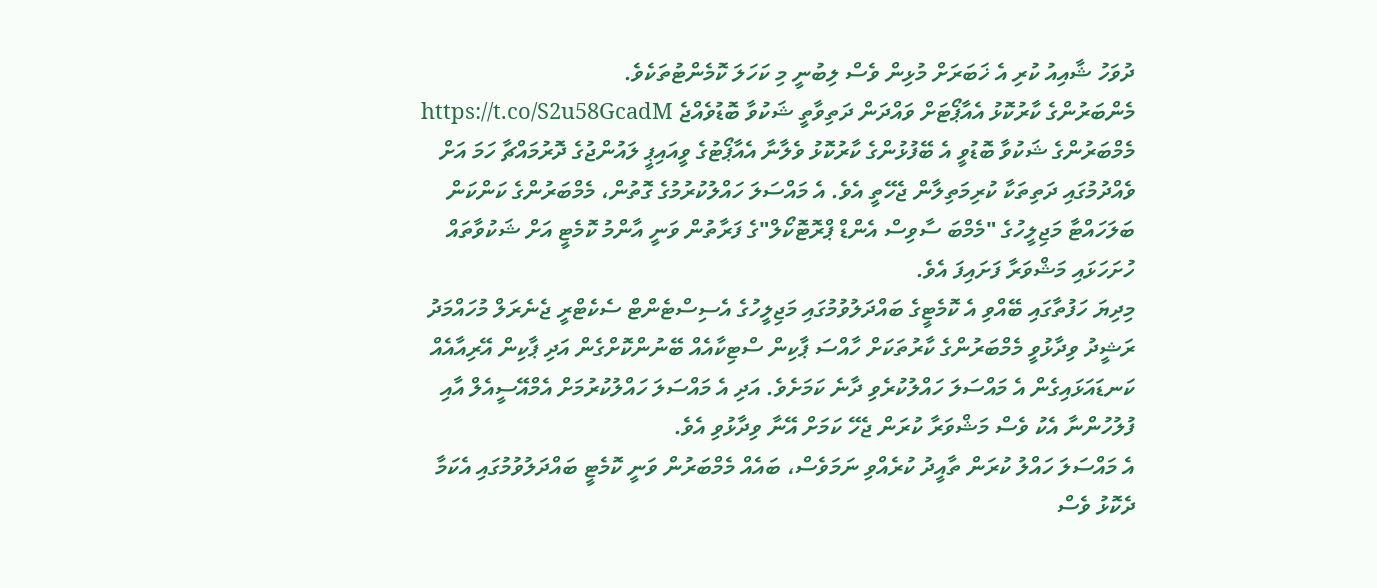ދުވަހު ޝާއިއު ކުރި އެ ޚަބަރަށް މުޅިން ވެސް ލިބުނީ މި ކަހަލަ ކޮމެންޓުތަކެވެ.
މެންބަރުންގެ ކާރުކޮޅު އެއާޕޯޓަށް ވައްދަން ދަތިވާތީ ޝަކުވާ ބޮޑުވެއްޖެ https://t.co/S2u58GcadM
މެމްބަރުންގެ ޝަކުވާ ބޮޑުވީ އެ ބޭފުޅުންގެ ކާރުކޮޅު ވެލާނާ އެއާޕޯޓުގެ ވީއައިޕީ ލައުންޖުގެ ދޮރުމައްޗާ ހަމަ އަށް ވެއްދުމުގައި ދަތިތަކާ ކުރިމަތިލާން ޖެހޭތީ އެވެ. އެ މައްސަލަ ހައްލުކުރުމުގެ ގޮތުން، މެމްބަރުންގެ ކަންކަން ބަލަހައްޓާ މަޖިލީހުގެ "މެމްބަ ސާވިސް އެންޑް ޕްރޮޓޮކޯލް"ގެ ފަރާތުން ވަނީ އާންމު ކޮމެޓީ އަށް ޝަކުވާތައް ހުށަހަޅައި މަޝްވަރާ ފަށައިފަ އެވެ.
މިދިޔަ ހަފުތާގައި ބޭއްވި އެ ކޮމެޓީގެ ބައްދަލުވުމުގައި މަޖިލީހުގެ އެސިސްޓެންޓް ސެކެޓްރީ ޖެނެރަލް މުހައްމަދު ރަޝީދު ވިދާޅުވީ މެމްބަރުންގެ ކާރުތަކަށް ހާއްސަ ޕާކިން ސްޓިކާއެއް ބޭނުންކޮށްގެން އަދި ޕާކިން އޭރިއާއެއް ކަނޑައަޅައިގެން އެ މައްސަލަ ހައްލުކުރެވި ދާނެ ކަމަށެވެ. އަދި އެ މައްސަލަ ހައްލުކުރުމަށް އެމްއޭސީއެލް އާއި ފުލުހުންނާ އެކު ވެސް މަޝްވަރާ ކުރަން ޖެހޭ ކަމަށް އޭނާ ވިދާޅުވި އެވެ.
އެ މައްސަލަ ހައްލު ކުރަން ތާއީދު ކުރެއްވި ނަމަވެސް، ބައެއް މެމްބަރުން ވަނީ ކޮމެޓީ ބައްދަލުވުމުގައި އެކަމާ ދެކޮޅު ވެސް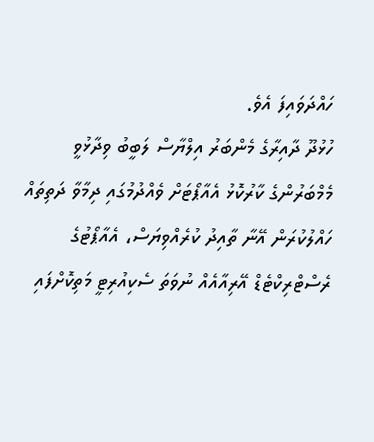ހައްދަވައިފަ އެވެ.
ހުޅުދޫ ދާއިރާގެ މެންބަރު އިލްޔާސް ލަބީބު ވިދާޅުވީ މެމްބަރުންގެ ކާރުކޮޅު އެއާޕޯޓަށް ވެއްދުމުގައި ދިމާވާ ދަތިތައް ހައްލުކުރަން އޭނާ ތާއިދު ކުރެއްވިޔަސް، އެއާޕޯޓުގެ ރެސްޓްރިކްޓެޑް އޭރިއާއެއް ނުވަތަ ސެކިއުރިޓީ މަތިކޮށްފައި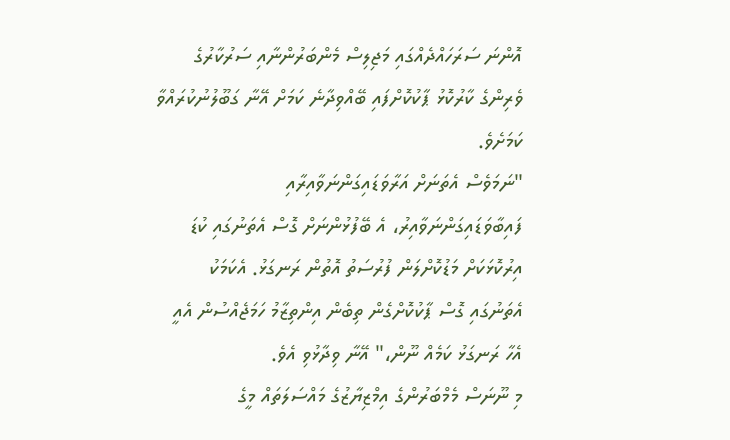އޮންނަ ސަރަހައްދެއްގައި މަޖިލިސް މެންބަރުންނާއި ސަރުކާރުގެ ވެރިންގެ ކާރުކޮޅު ޕާކުކޮށްފައި ބޭއްވިދާނެ ކަމަށް އޭނާ ގަބޫލުނުކުރައްވާ ކަމަށެވެ.
"ނަމަވެސް އެތަނަށް އަރާވަޑައިގަންނަވާއިރާއި ފައިބާވަޑައިގަންނަވާއިރު، އެ ބޭފުޅުންނަށް ގޮސް އެތަނުގައި ކުޑަ އިރުކޮޅަކަށް މަޑުކޮށްލަން ފުރުސަތު އޮތުން ރަނގަޅު. އެކަމަކު އެތަނުގައި ގޮސް ޕާކުކޮށްގެން ތިބެން އިންތިޒާމު ހަމަޖެއްސުން އެއީ އެހާ ރަނގަޅު ކަމެއް ނޫން،" އޭނާ ވިދާޅުވި އެވެ.
މި ނޫނަސް މެމްބަރުންގެ އިމްޒިޔާޒުގެ މައްސަލަތައް މީގެ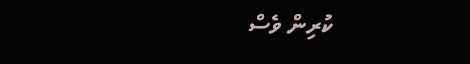ކުރިން ވެސް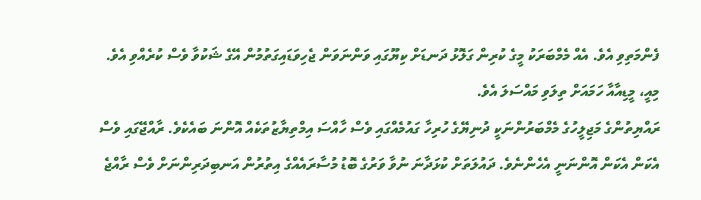ފެންމަތިވި އެވެ. އެއް މެމްބަރަކު މީގެ ކުރިން ގަލޮޅު ދަނޑަށް ކިޔޫގައި ވަންނަވަން ޖެހިވަޑައިގަތުމުން އޭގެ ޝަކުވާ ވެސް ކުރެއްވި އެވެ. މިއީ، މީޑިއާއާ ހަމައަށް ތިލަވި މައްސަލަ އެވެ.
ރައްޔިތުންގެ މަޖިލީހުގެ މެމްބަރުންނަކީ ދުނިޔޭގެ ހުރިހާ ގައުމެއްގައި ވެސް ހާއްސަ އިމްތިޔާޒުތަކެއް އޮންނަ ބައެކެވެ. ރާއްޖޭގައި ވެސް އެކަން އެކަން އޮންނަނީ އެހެންނެވެ. ދައުލަތަށް ކުޅަދާނަ ނުވާ ވަރުގެ ބޮޑު މުސާރައެއްގެ އިތުރުން އަނބިދަރިންނަށް ވެސް ރާއްޖެ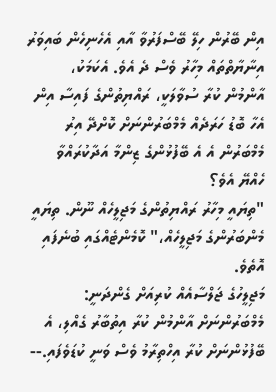އިން ބޭރުން ހިލޭ ބޭސްފަރުވާ އާއި އެހެނިހެން ބައިވަރު އިނާޔާތްތައް މިހާރު ވެސް ދެ އެވެ. އެކަމަކު، އާންމުން ކުރާ ސުވާލަކީ، ރައްޔިތުންގެ ފައިސާ އިން އެހާ ބޮޑު ހަރަދެއް މެމްބަރުންނަށް ކޮށްދޭ އިރު މެމްބަރުން އެ އެ ބޭފުޅުންގެ ޒިންމާ އަދާކުރައްވާ ހެއްޔޭ އެވެ؟
"ތިޔައީ މިހާރު ރައްޔިތުންގެ މަޖިލީހެއް ނޫން. ތިޔައީ މެންބަރުންގެ މަޖިލީހެއް،" ކޮމެންޓެއްގައި ބުނެފައި އޮތެވެ.
މަޖިލީހުގެ ޖަލްސާއެއް ކުރިއަށް ގެންދަނީ: މެމްބަރުންނަށް އާންމުން ކުރާ އިތުބާރު ގެއްލި، އެ ބޭފުޅުންނަށް ކުރާ އިހްތިރާމު ވެސް ވަނީ ކުޑަވެފައި.--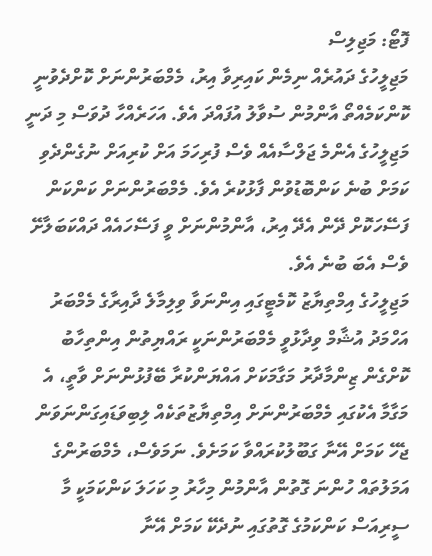ފޮޓޯ: މަޖިލިސް
މަޖިލީހުގެ ދައުރެއް ނިމެން ކައިރިވާ އިރު، މެމްބަރުންނަށް ކޮށްދެވުނީ ކޮންކަމެއްތޯ އާންމުން ސުވާލު އުފައްދަ އެވެ. އަހަރެއްހާ ދުވަސް މި ދަނީ މަޖިލީހުގެ އެންމެ ޖަލްސާއެއް ވެސް ފުރިހަމަ އަށް ކުރިއަށް ނުގެންދެވި ކަމަށް ބުނެ ކަންބޮޑުވުން ފާޅުކުރެ އެވެ. މެމްބަރުންނަށް ކަންކަން ފަސޭހަކޮށް ދޭން އެދޭ އިރު، އާންމުންނަށް ވީ ފަސޭހައެއް ދައްކަބަލާށޭ ވެސް އެބަ ބުނެ އެވެ.
މަޖިލީހުގެ އިމްތިޔާޒު ކޮމެޓީގައި އިންނަވާ ވިލިމާލެ ދާއިރާގެ މެމްބަރު އަހްމަދު އުޝާމް ވިދާޅުވީ މެމްބަރުންނަކީ ރައްޔިތުން އިންތިހާބު ކޮށްގެން ޒިންމާދާރު މަގާމަކަށް އައްޔަންކުރާ ބޭފުޅުންނަށް ވާތީ، އެ މަގާމާ އެކުގައި މެމްބަރުންނަށް އިމްތިޔާޒުތަކެއް ލިބިވަޑައިގަންނަވަން ޖެހޭ ކަމަށް އޭނާ ގަބޫލުކުރައްވާ ކަމަށެވެ. ނަމަވެސް، މެމްބަރުންގެ އަމަލުތައް ހުންނަ ގޮތުން އާންމުން މިހާރު މި ކަހަލަ ކަންކަމަކީ މާ ސީރިއަސް ކަންކަމުގެ ގޮތުގައި ނުދެކޭ ކަމަށް އޭނާ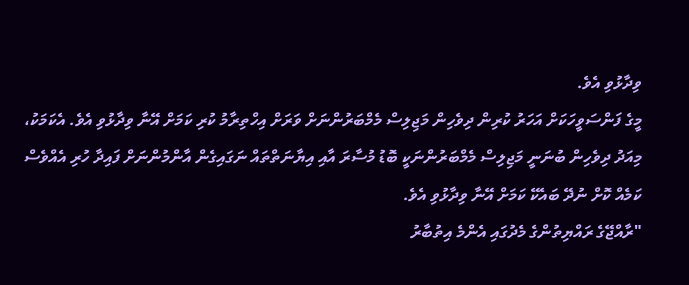ވިދާޅުވި އެވެ.
މީގެ ފަންސަވީހަކަށް އަހަރު ކުރިން ދިވެހިން މަޖިލިސް މެމްބަރުންނަށް ވަރަށް އިހްތިރާމު ކުރި ކަމަށް އޭނާ ވިދާޅުވި އެވެ. އެކަމަކު، މިއަދު ދިވެހިން ބުނަނީ މަޖިލިސް މެމްބަރުންނަކީ ބޮޑު މުސާރަ އާއި އިޔާނަތްތައް ނަގައިގެން އާންމުންނަށް ފައިދާ ހުރި އެއްވެސް ކަމެއް ކޮށް ނުދޭ ބައެކޭ ކަމަށް އޭނާ ވިދާޅުވި އެވެ.
"ރާއްޖޭގެ ރައްޔިތުންގެ މެދުގައި އެންމެ އިތުބާރު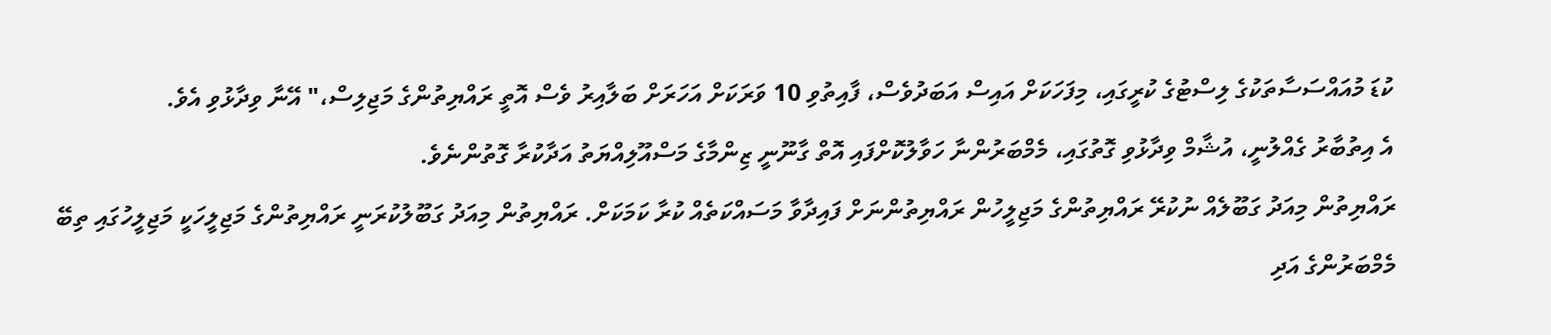ކުޑަ މުއައްސަސާތަކުގެ ލިސްޓުގެ ކުރީގައި، މިފަހަކަށް އައިސް އަބަދުވެސް، ފާއިތުވި 10 ވަރަކަށް އަހަރަށް ބަލާއިރު ވެސް އޮތީ ރައްޔިތުންގެ މަޖިލިސް،" އޭނާ ވިދާޅުވި އެވެ.
އެ އިތުބާރު ގެއްލުނީ، އުޝާމް ވިދާޅުވި ގޮތުގައި، މެމްބަރުންނާ ހަވާލުކޮށްފައި އޮތް ގާނޫނީ ޒިންމާގެ މަސްއޫލިއްޔަތު އަދާކުރާ ގޮތުންނެވެ.
ރައްޔިތުން މިއަދު ގަބޫލެއް ނުކުރޭ ރައްޔިތުންގެ މަޖިލީހުން ރައްޔިތުންނަށް ފައިދާވާ މަސައްކަތެއް ކުރާ ކަމަކަށް. ރައްޔިތުން މިއަދު ގަބޫލުކުރަނީ ރައްޔިތުންގެ މަޖިލީހަކީ މަޖިލީހުގައި ތިބޭ މެމްބަރުންގެ އަދި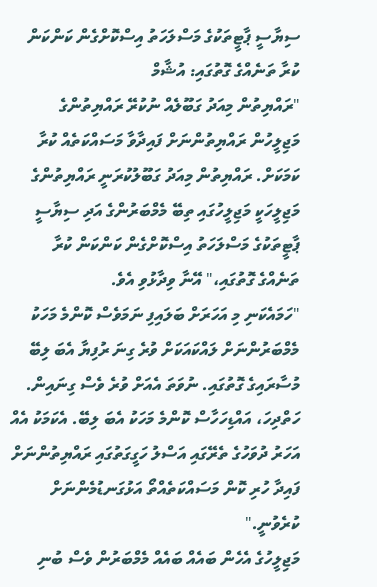ސިޔާސީ ޕާޓީތަކުގެ މަސްލަހަތު އިސްކޮށްގެން ކަންކަން ކުރާ ތަނެއްގެ ގޮތުގައި: އުޝާމް
"ރައްޔިތުން މިއަދު ގަބޫލެއް ނުކުރޭ ރައްޔިތުންގެ މަޖިލީހުން ރައްޔިތުންނަށް ފައިދާވާ މަސައްކަތެއް ކުރާ ކަމަކަށް. ރައްޔިތުން މިއަދު ގަބޫލުކުރަނީ ރައްޔިތުންގެ މަޖިލީހަކީ މަޖިލީހުގައި ތިބޭ މެމްބަރުންގެ އަދި ސިޔާސީ ޕާޓީތަކުގެ މަސްލަހަތު އިސްކޮށްގެން ކަންކަން ކުރާ ތަނެއްގެ ގޮތުގައި،" އޭނާ ވިދާޅުވި އެވެ.
"ހަމައެކަނި މި އަހަރަށް ބަލައިފި ނަމަވެސް ކޮންމެ މަހަކު މެމްބަރުންނަށް ލައްކައަކަށް ވުރެ ގިނަ ރުފިޔާ އެބަ ލިބޭ މުސާރައިގެ ގޮތުގައި. ނުވަތަ އެއަށް ވުރެ ވެސް ގިނައިން. ހަތްދިހަ، އައްޑިހަހާސް ކޮންމެ މަހަކު އެބަ ލިބޭ. އެކަމަކު އެއް އަހަރު ދުވަހުގެ ތެރޭގައި އަސްލު ހަގީގަތުގައި ރައްޔިތުންނަށް ފައިދާ ހުރި ކޮން މަސައްކަތެއްތޯ އަޅުގަނޑުމެންނަށް ކުރެވުނީ."
މަޖިލީހުގެ އެހެން ބައެއް ބައެއް މެމްބަރުން ވެސް ބުނި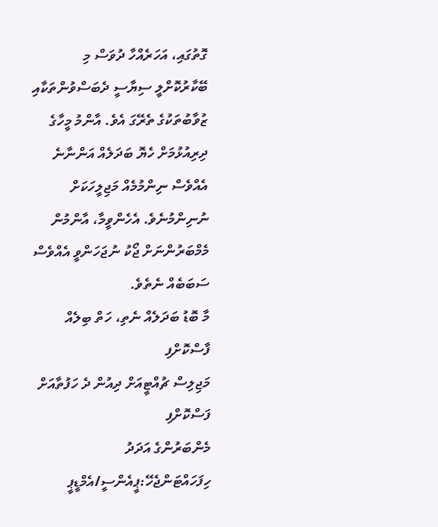ގޮތުގައި، އަހަރެއްހާ ދުވަސް މި ބޭކާރުކޮށްލީ ސިޔާސީ ދެބަސްވުންތަކާއި ޒުވާބުތަކުގެ ތެރޭގަ އެވެ. އާންމު މީހާގެ ދިރިއުޅުމަށް ހެޔޮ ބަދަލެއް އަންނާނެ އެއްވެސް ނިންމުމެއް މަޖިލީހަކަށް ނުނިންމުނެވެ. އެހެންވީމާ، އާންމުން މެމްބަރުންނަށް ޖޯކު ނުޖަހަންވީ އެއްވެސް ސަބަބެއް ނެތެވެ.
މާ ބޮޑު ބަދަލެއް ނެތި، ހަތް ބިލެއް ފާސްކޮށްފި
މަޖިލިސް ޗުއްޓީއަށް ދިއުން ދެ ހަފުތާއަށް ފަސްކޮށްފި
މެންބަރުންގެ އަދަދު ހިފަހައްޓަންޖެހޭ:ޕީއެންސީ/އެމްޑީޕީ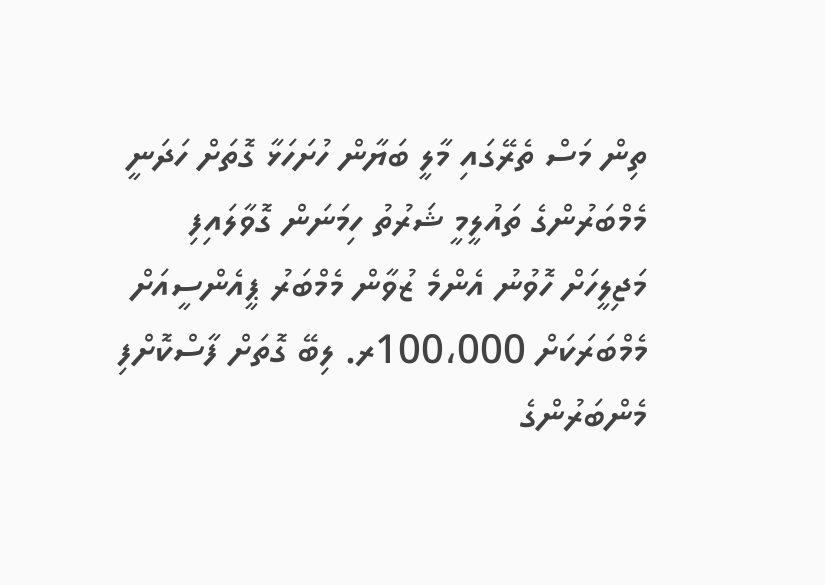ތިން މަސް ތެރޭގައި މާލީ ބަޔާން ހުށަހަޅާ ގޮތަށް ހަދަނީ
މެމްބަރުންގެ ތައުލީމީ ޝަރުތު ހިމަނަން ގޮވާލައިފި
މަޖިލީހަށް ހޮވުނު އެންމެ ޒުވާން މެމްބަރު ޕީއެންސީއަށް
މެމްބަރަކަށް 100،000ރ. ލިބޭ ގޮތަށް ފާސްކޮށްފި
މެންބަރުންގެ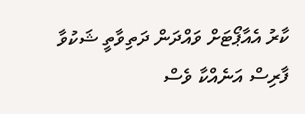ކާރު އެއާޕޯޓަށް ވައްދަން ދަތިވާތީ ޝަކުވާ
ފާރިސް އަނެއްކާ ވެސް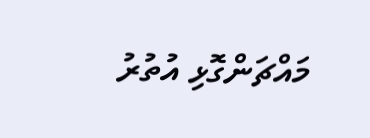މައްޗަންގޮޅި އުތުރު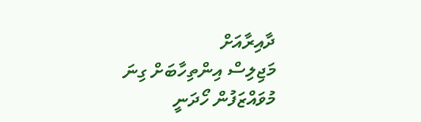ދާއިރާއަށް
މަޖިލިސް އިންތިހާބަށް ގިނަ މުވައްޒަފުން ހޯދަނީ